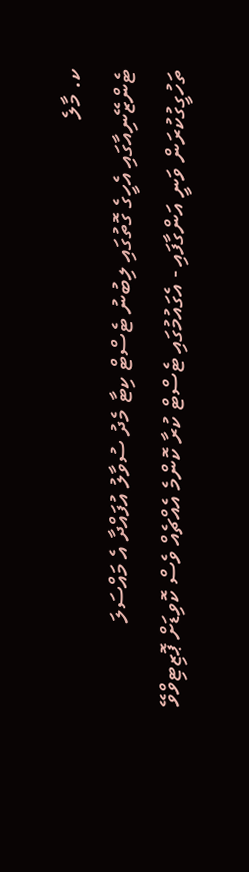ކ. މާލެ
ޓެންޒޭނިއާގައި އެހީގެ ގޮތުގައި ލިބުނު ޓެސްޓް ކިޓާ މެދު ސުވާލު އުފައްދާ އެ މައްސަލަ ތަހުގީގުކުރަން ވަނީ އަންގާފައި - އެގައުމުގައި ޓެސްޓް ކުރާ ކޮންމެ އެއްޗެއް ވެސް ކޮވިޑަށް ޕޮޒިޓިވްވޭ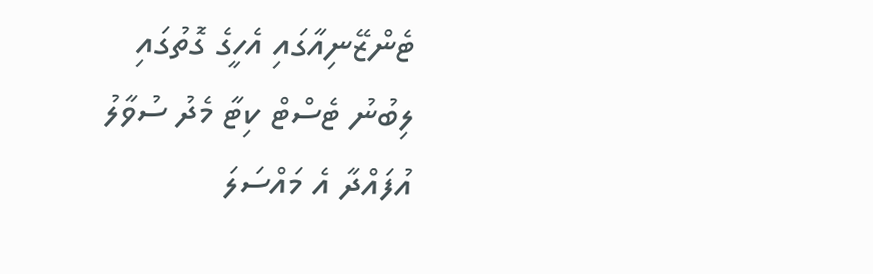ޓެންޒޭނިއާގައި އެހީގެ ގޮތުގައި ލިބުނު ޓެސްޓް ކިޓާ މެދު ސުވާލު އުފައްދާ އެ މައްސަލަ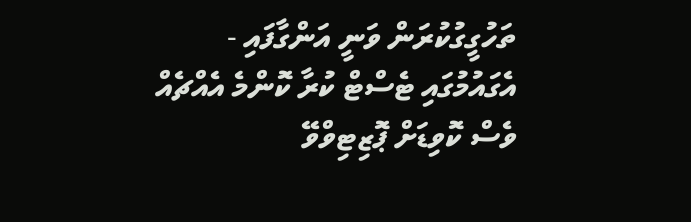ތަހުގީގުކުރަން ވަނީ އަންގާފައި - އެގައުމުގައި ޓެސްޓް ކުރާ ކޮންމެ އެއްޗެއް ވެސް ކޮވިޑަށް ޕޮޒިޓިވްވޭ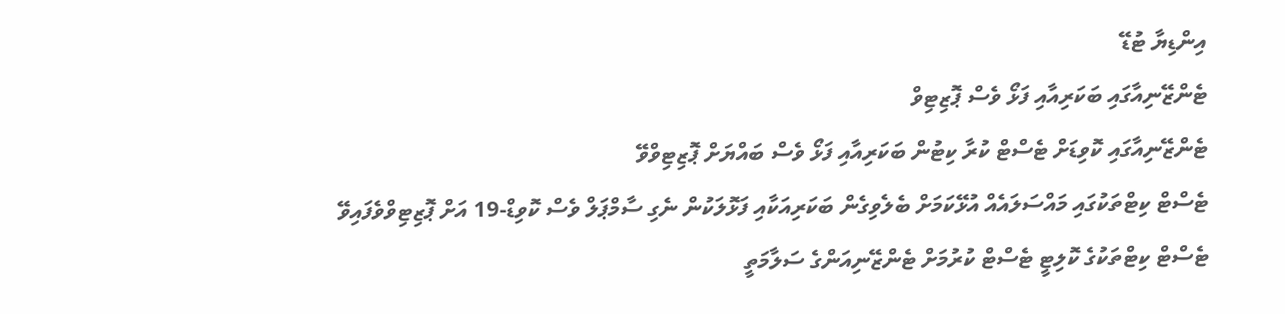އިންޑިޔާ ޓުޑޭ
ޓެންޒޭނިއާގައި ބަކަރިއާއި ފަޅޯ ވެސް ޕޮޒިޓިވް
ޓެންޒޭނިއާގައި ކޮވިޑަށް ޓެސްޓް ކުރާ ކިޓުން ބަކަރިއާއި ފަޅޯ ވެސް ބައްޔަށް ޕޮޒިޓިވްވޭ
ޓެސްޓް ކިޓްތަކުގައި މައްސަލައެއް އުޅޭކަމަށް ބެލެވިގެން ބަކަރިއަކާއި ފަޅޮލަކުން ނެގި ސާމްޕަލް ވެސް ކޮވިޑް-19 އަށް ޕޮޒިޓިވްވެފައިވޭ
ޓެސްޓް ކިޓްތަކުގެ ކޮލިޓީ ޓެސްޓް ކުރުމަށް ޓެންޒޭނިއަންގެ ސަލާމަތީ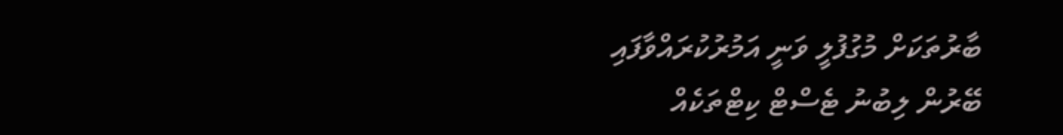ބާރުތަކަށް މުގުފުލީ ވަނީ އަމުރުކުރައްވާފައި
ބޭރުން ލިބުނު ޓެސްޓް ކިޓްތަކެއް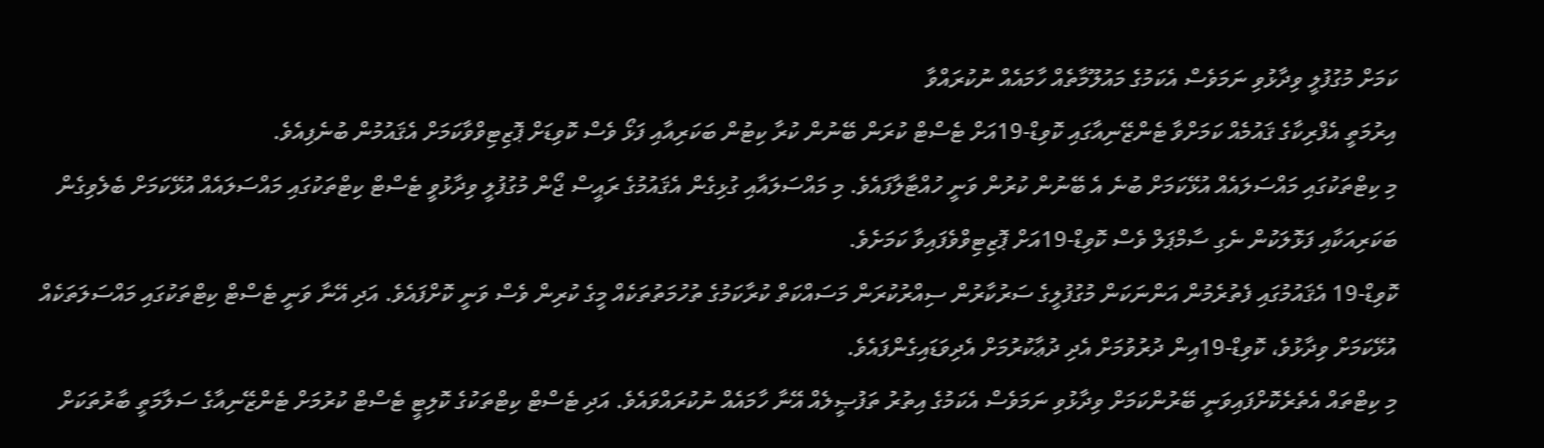ކަމަށް މުގުފުލީ ވިދާޅުވި ނަމަވެސް އެކަމުގެ މައުލޫމާތެއް ހާމައެއް ނުކުރައްވާ
އިރުމަތީ އެފްރިކާގެ ޤައުމެއް ކަމަށްވާ ޓެންޒޭނިއާގައި ކޮވިޑް-19އަށް ޓެސްޓް ކުރަން ބޭނުން ކުރާ ކިޓުން ބަކަރިއާއި ފަޅޯ ވެސް ކޮވިޑަށް ޕޮޒިޓިވްވާކަމަށް އެޤައުމުން ބުނެފިއެވެ.
މި ކިޓްތަކުގައި މައްސަލައެއް އުޅޭކަމަށް ބުނެ އެ ބޭނުން ކުރުން ވަނީ ހުއްޓާލާފައެވެ. މި މައްސަލައާއި ގުޅިގެން އެޤައުމުގެ ރައީސް ޖޯން މުގުފުލީ ވިދާޅުވީ ޓެސްޓް ކިޓްތަކުގައި މައްސަލައެއް އުޅޭކަމަށް ބެލެވިގެން ބަކަރިއަކާއި ފަޅޮލަކުން ނެގި ސާމްޕަލް ވެސް ކޮވިޑް-19އަށް ޕޮޒިޓިވްވެފައިވާ ކަމަށެވެ.
ކޮވިޑް-19 އެޤައުމުގައި ފެތުރެމުން އަންނަކަން މުގުފުލީގެ ސަރުކާރުން ސިއްރުކުރަން މަސައްކަތް ކުރާކަމުގެ ތުހުމަތުތަކެއް މީގެ ކުރިން ވެސް ވަނީ ކޮށްފައެވެ. އަދި އޭނާ ވަނީ ޓެސްޓް ކިޓްތަކުގައި މައްސަލަތަކެއް އުޅޭކަމަށް ވިދާޅުވެ، ކޮވިޑް-19އިން ދުރުވުމަށް އެދި ދުޢާކުރުމަށް އެދިވަޑައިގެންފައެވެ.
މި ކިޓްތައް އެތެރެކޮށްފައިވަނީ ބޭރުންކަމަށް ވިދާޅުވި ނަމަވެސް އެކަމުގެ އިތުރު ތަފުޞީލެއް އޭނާ ހާމައެއް ނުކުރައްވައެވެ. އަދި ޓެސްޓް ކިޓްތަކުގެ ކޮލިޓީ ޓެސްޓް ކުރުމަށް ޓެންޒޭނިއާގެ ސަލާމަތީ ބާރުތަކަށް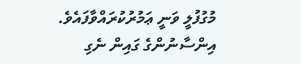މުގުފުލީ ވަނީ ޢަމުރުކުރައްވާފައެވެ.
އިންސާނުންގެ ގައިން ނެގި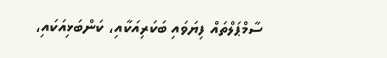ސާމްޕަލްތައް ފިޔަވައި ބަކަރިއަކާއި، ކަންބަޅިއަކައި،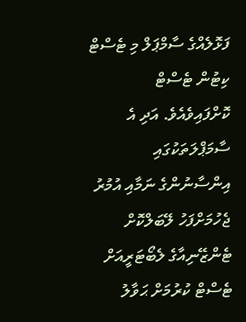ފަޅޮލެއްގެ ސާމްޕަލް މި ޓެސްޓް ކިޓުން ޓެސްޓް ކޮށްފައިވެއެވެ. އަދި އެ ސާމަޕްލަތަކުގައި އިންސާނުންގެ ނަމާއި އުމުރު ޖެހުމަށްފަހު ލޭބަލްކޮށް ޓެންޒޭނިއާގެ ލެބޯޓަރީއަށް ޓެސްޓް ކުރުމަށް ޙަވާލު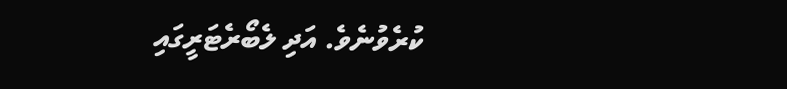ކުރެވުނެވެ. އަދި ލެބޯރެޓަރީގައި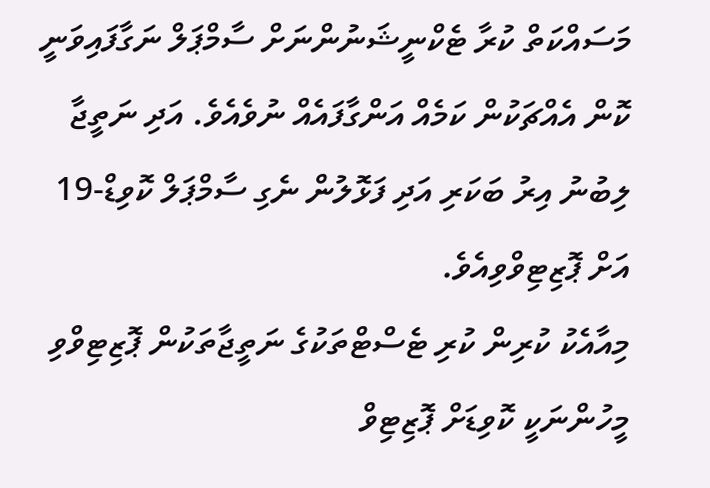މަސައްކަތް ކުރާ ޓެކްނީޝަނުންނަށް ސާމްޕަލް ނަގާފައިވަނީ ކޮން އެއްޗަކުން ކަމެއް އަންގާފައެއް ނުވެއެވެ. އަދި ނަތީޖާ ލިބުނު އިރު ބަކަރި އަދި ފަޅޮލުން ނެގި ސާމްޕަލް ކޮވިޑް-19 އަށް ޕޮޒިޓިވްވިއެވެ.
މިއާއެކު ކުރިން ކުރި ޓެސްޓްތަކުގެ ނަތީޖާތަކުން ޕޮޒިޓިވްވި މީހުންނަކީ ކޮވިޑަށް ޕޮޒިޓިވް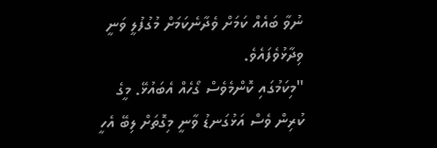ނުވާ ބައެއް ކަމަށް ވެދާނެކަމަށް މުގުފުލީ ވަނީ ވިދާޅުވެފައެވެ.
"މިކަމުގައި ކޮންމެވެސް ގޯހެއް އެބައުޅޭ. މީގެ ކުރިން ވެސް އަޅުގަނޑު ވާނީ މިގޮތަށް ލިބޭ އެހީ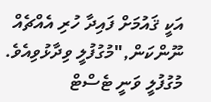އަކީ ޤައުމަށް ފައިދާ ހުރި އެއްޗެއް ނޫންކަން,"މުގުފުލީ ވިދާޅުވިއެވެ.
މުގުފުލީ ވަނީ ޓެސްޓް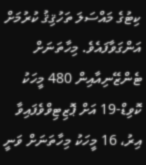ކިޓުގެ މައްސަލަ ތަހުޤިޤު ކުރުމަށް އަންގަވާފައެވެ. މިހާތަނަށް ޓެންޒޭނިއާއިން 480 މީހަކު ކޮވިޑް-19 އަށް ޕޮޒިޓިވްވެފައިވާ އިރު، 16 މީހަކު މިހާތަނަށް ވަނީ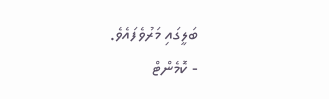ބަލީގައި މަރުވެފައެވެ.
- ކޮމެންޓް